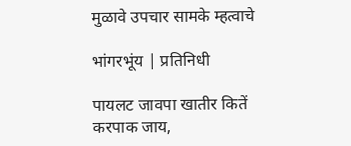मुळावे उपचार सामके म्हत्वाचे

भांगरभूंय | प्रतिनिधी

पायलट जावपा खातीर कितें करपाक जाय,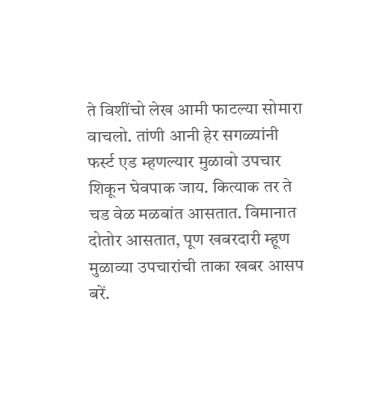ते विशींचो लेख आमी फाटल्या सोमारा वाचलो. तांणी आनी हेर सगळ्यांनी फर्स्ट एड म्हणल्यार मुळावो उपचार शिकून घेवपाक जाय. कित्याक तर ते चड वेळ मळबांत आसतात. विमानात दोतोर आसतात, पूण खबरदारी म्हूण मुळाव्या उपचारांची ताका खबर आसप बरें.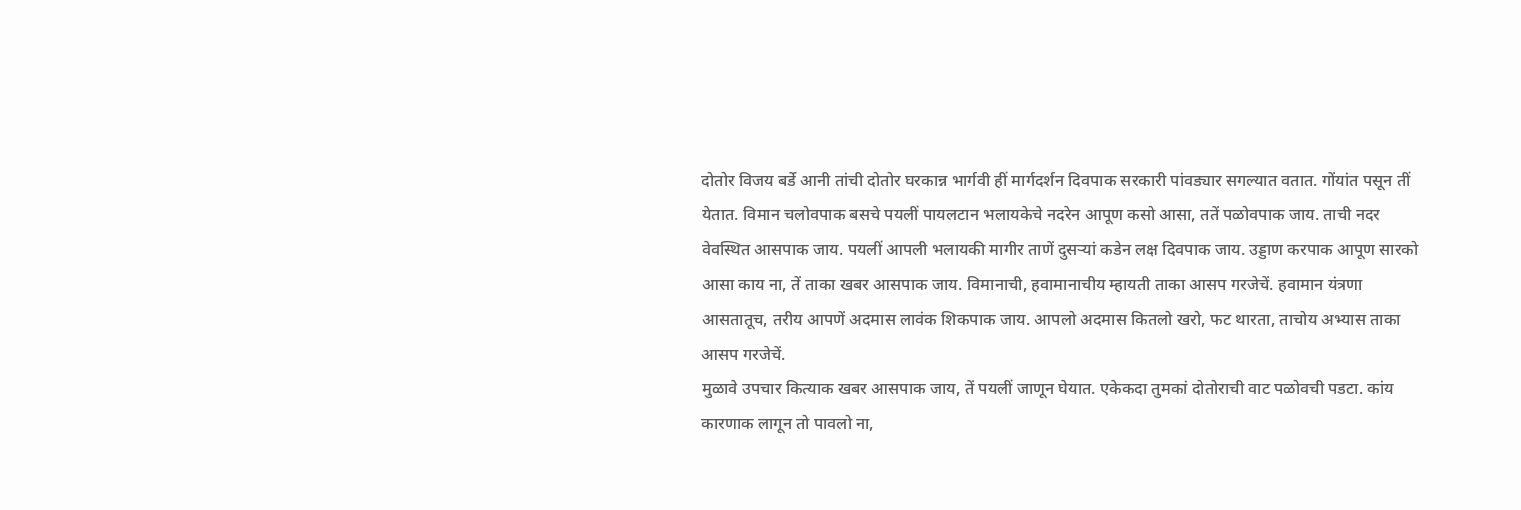दोतोर विजय बर्डे आनी तांची दोतोर घरकान्न भार्गवी हीं मार्गदर्शन दिवपाक सरकारी पांवड्यार सगल्यात वतात. गोंयांत पसून तीं येतात. विमान चलोवपाक बसचे पयलीं पायलटान भलायकेचे नदरेन आपूण कसो आसा, ततें पळोवपाक जाय. ताची नदर वेवस्थित आसपाक जाय. पयलीं आपली भलायकी मागीर ताणें दुसऱ्यां कडेन लक्ष दिवपाक जाय. उड्डाण करपाक आपूण सारको आसा काय ना, तें ताका खबर आसपाक जाय. विमानाची, हवामानाचीय म्हायती ताका आसप गरजेचें. हवामान यंत्रणा आसतातूच, तरीय आपणें अदमास लावंक शिकपाक जाय. आपलो अदमास कितलो खरो, फट थारता, ताचोय अभ्यास ताका आसप गरजेचें.
मुळावे उपचार कित्याक खबर आसपाक जाय, तें पयलीं जाणून घेयात. एकेकदा तुमकां दोतोराची वाट पळोवची पडटा. कांय कारणाक लागून तो पावलो ना,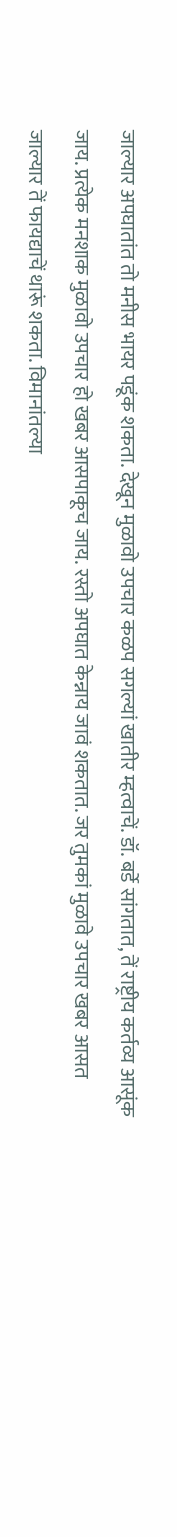जाल्यार अपघातांत तो मनीस भायर पडूंक शकता. देखून मुळावो उपचार कळप सगल्यां खातीर म्हत्वाचें. डॉ. बर्डे सांगतात, तें राष्ट्रीय कर्तव्य आसूंक जाय. प्रत्येक मनशाक मुळावो उपचार हो खबर आसपाकूच जाय. रस्तो अपघात केन्नाय जावं शकतात. जर तुमकां मुळावे उपचार खबर आसत जाल्यार तें फायद्याचें थारूं शकता. विमानांतल्या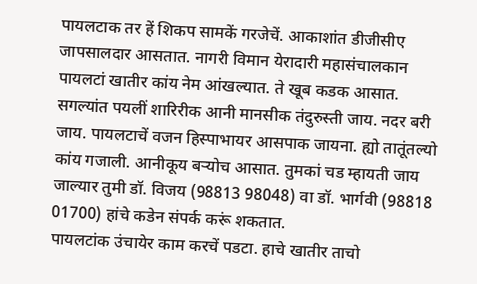पायलटाक तर हें शिकप सामकें गरजेचें. आकाशांत डीजीसीए जापसालदार आसतात. नागरी विमान येरादारी महासंचालकान पायलटां खातीर कांय नेम आंखल्यात. ते खूब कडक आसात. सगल्यांत पयलीं शारिरीक आनी मानसीक तंदुरुस्ती जाय. नदर बरी जाय. पायलटाचें वजन हिस्पाभायर आसपाक जायना. ह्यो तातूंतल्यो कांय गजाली. आनीकूय बऱ्योच आसात. तुमकां चड म्हायती जाय जाल्यार तुमी डॉ. विजय (98813 98048) वा डॉ. भार्गवी (98818 01700) हांचे कडेन संपर्क करूं शकतात.
पायलटांक उंचायेर काम करचें पडटा. हाचे खातीर ताचो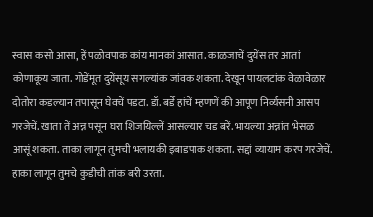स्वास कसो आसा, हें पळोवपाक कांय मानकां आसात. काळजाचें दुयेंस तर आतां कोणाकूय जाता. गोडेंमूत दुयेंसूय सगल्यांक जांवक शकता. देखून पायलटांक वेळावेळार दोतोरा कडल्यान तपासून घेवचें पडटा. डॉ. बर्डे हांचें म्हणणें की आपूण निर्व्यसनी आसप गरजेचें. खाता तें अन्न पसून घरा शिजयिल्लें आसल्यार चड बरें. भायल्या अन्नांत भेसळ आसूं शकता. ताका लागून तुमची भलायकी इबाडपाक शकता. सद्दां व्यायाम करप गरजेचें. हाका लागून तुमचे कुडीची तांक बरी उरता.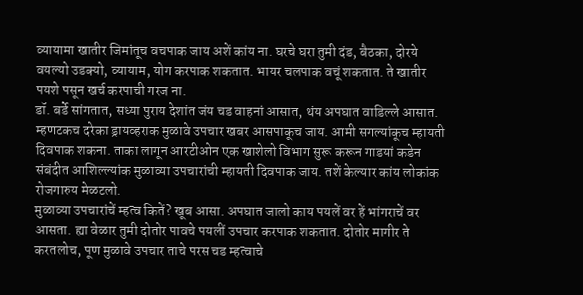व्यायामा खातीर जिमांतूच वचपाक जाय अशें कांय ना. घरचे घरा तुमी दंड, बैठका, दोरये वयल्यो उडक्यो, व्यायाम, योग करपाक शकतात. भायर चलपाक वचूं शकतात. ते खातीर पयशे पसून खर्च करपाची गरज ना.
डॉ. बर्डे सांगतात, सध्या पुराय देशांत जंय चड वाहनां आसात, थंय अपघात वाडिल्ले आसात. म्हणटकच दरेका ड्रायव्हराक मुळावे उपचार खबर आसपाकूच जाय. आमी सगल्यांकूच म्हायती दिवपाक शकना. ताका लागून आरटीओन एक खाशेलो विभाग सुरू करून गाडयां कडेन संबंदीत आशिल्ल्यांक मुळाव्या उपचारांची म्हायती दिवपाक जाय. तशें केल्यार कांय लोकांक रोजगारुय मेळटलो.
मुळाव्या उपचारांचें म्हत्व कितें? खूब आसा. अपघात जालो काय पयलें वर हें भांगराचें वर आसता. ह्या वेळार तुमी दोतोर पावचे पयलीं उपचार करपाक शकतात. दोतोर मागीर ते करतलोच, पूण मुळावे उपचार ताचे परस चड म्हत्वाचे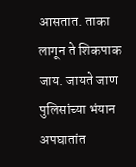आसतात. ताका लागून ते शिकपाक जाय. जायते जाण पुलिसांच्या भंयान अपघातांत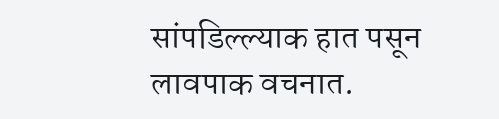सांपडिल्ल्याक हात पसून लावपाक वचनात.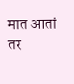मात आतां तर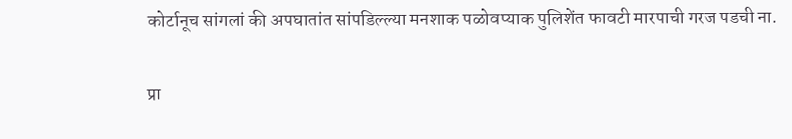कोर्टानूच सांगलां की अपघातांत सांपडिल्ल्या मनशाक पळोवप्याक पुलिशेंत फावटी मारपाची गरज पडची ना.

प्रा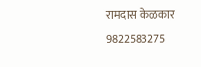रामदास केळकार
9822583275